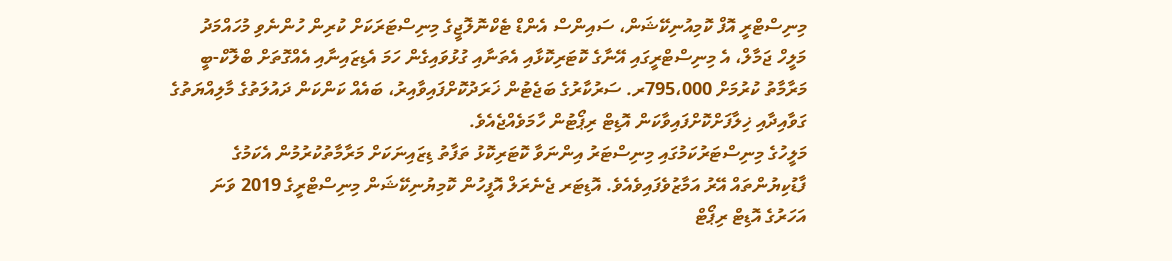މިނިސްޓްރީ އޮފް ކޮމިއުނިކޭޝަން، ސައިންސް އެންޑް ޓެކްނޮލޮޖީގެ މިނިސްޓަރަކަށް ކުރިން ހުންނެވި މުހައްމަދު މަލީހް ޖަމާލް، އެ މިނިސްޓްރީގައި އޭނާގެ ކޮޓަރިކޮޅާއި އެތަނާއި ގުޅުވައިގެން ހަމަ އެޑިޒައިނާއި އެއްގޮތަށް ބްލޮކް-ބީ މަރާމާތު ކުރުމަށް 795،000ރ. ސަރުކާރުގެ ބަޖެޓުން ޚަރަދުކޮށްފައިވާއިރު، ބައެއް ކަންކަން ދައުލަތުގެ މާލިއްޔަތުގެ ގަވާއިދާއި ޚިލާފަށްކޮށްފައިވާކަން އޮޑިޓް ރިޕޯޓުން ހާމަވެއްޖެއެވެ.
މަލީހުގެ މިނިސްޓަރުކަމުގައި މިނިސްޓަރު އިންނަވާ ކޮޓަރިކޮޅު ތަފާތު ޑިޒައިނަކަށް މަރާމާތުކުރުމުން އެކަމުގެ ފާޑުކިޔުންތައް އޭރު އަމާޒުވެފައިވެއެވެ. އޮޑިޓަރ ޖެނެރަލް އޮފީހުން ކޮމިޔުނިކޭޝަން މިނިސްޓްރީގެ 2019 ވަނަ އަހަރުގެ އޮޑިޓް ރިޕޯޓް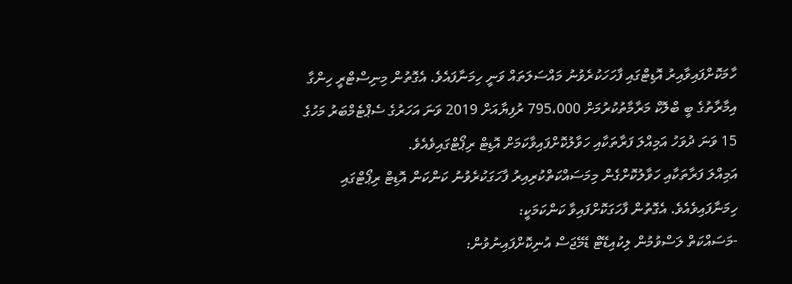ހާމަކޮށްފައިވާއިރު އޮޑިޓްގައި ފާހަހަކުރެވުނު މައްސަލަތައް ވަނީ ހިމަނާފައެވެ. އެގޮތުން މިނިސްޓްރީ ހިންގާ އިމާރާތުގެ ބީ ބްލޮކް މަރާމާތުކުރުމަށް 795،000 ރުފިޔާއަށް 2019 ވަނަ އަހަރުގެ ސެޕްޓެމްބަރު މަހުގެ 15 ވަނަ ދުވަހު އަމިއްލަ ފަރާތަކާއި ހަވާލުކޮށްފައިވާކަމަށް އޮޑިޓް ރިޕޯޓްގައިވެއެވެ.
އަމިއްލަ ފަރާތަކާއި ހަވާލުކޮށްގެން މިމަސައްކަތްކުރިއިރު ފާހަގަކުރެވުނު ކަންކަން އޮޑިޓް ރިޕޯޓްގައި ހިމަނާފައިވެއެވެ. އެގޮތުން ފާހަގަކޮށްފައިވާ ކަންކަމަކީ:
-މަސައްކަތް ލަސްވުމުން ލިކުއިޑޭޓް ޑެމޭޖަސް އުނިކޮށްފައިނުވުން: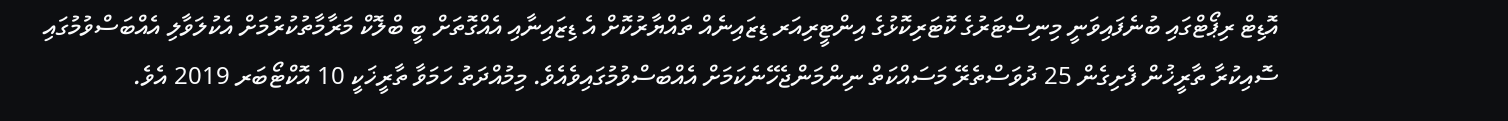އޮޑިޓް ރިޕޯޓްގައި ބުނެފައިވަނީ މިނިސްޓަރުގެ ކޮޓަރިކޮޅުގެ އިންޓީރިއަރ ޑިޒައިނެއް ތައްޔާރުކޮށް އެ ޑިޒައިނާއި އެއްގޮތަށް ބީ ބްލޮކް މަރާމާތުކުރުމަށް އެކުލަވާލި އެއްބަސްވުމުގައި ސޮއިކުރާ ތާރީޚުން ފެށިގެން 25 ދުވަސްތެރޭ މަސައްކަތް ނިންމަންޖެހޭނެކަމަށް އެއްބަސްވުމުގައިވެއެވެ. މިމުއްދަތު ހަމަވާ ތާރީޚަކީ 10 އޮކްޓޯބަރ 2019 އެވެ.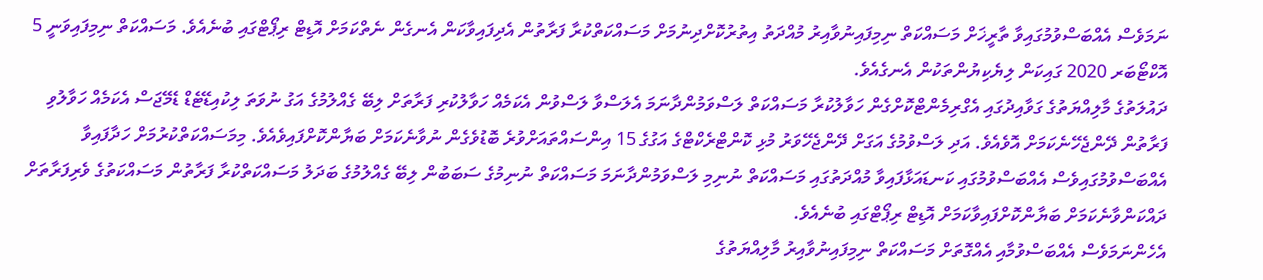ނަމަވެސް އެއްބަސްވުމުގައިވާ ތާރީޚަށް މަސައްކަތް ނިމިފައިނުވާއިރު މުއްދަތު އިތުރުކޮށްދިނުމަށް މަސައްކަތްކުރާ ފަރާތުން އެދިފައިވާކަން އެނގެން ނެތްކަމަށް އޮޑިޓް ރިޕޯޓްގައި ބުނެއެވެ. މަސައްކަތް ނިމިފައިވަނީ 5 އޮކްޓޯބަރ 2020 ގައިކަން ލިޔެކިޔުންތަކުން އެނގެއެވެ.
ދައުލަތުގެ މާލިއްޔަތުގެ ގަވާއިދުގައި އެގްރިމެންޓްކޮށްގެން ހަވާލުކުރާ މަސައްކަތް ލަސްވަމުންދާނަމަ އެލަސްވާ ލަސްވުން އެކަމެއް ހަވާލުކުރި ފަރާތަށް ލިބޭ ގެއްލުމުގެ އަގު ނުވަތަ ލިކުއިޑޭޓެޑް ޑެމޭޖަސް އެކަމެއް ހަވާލުވި ފަރާތުން ދޭންޖެހޭނެކަމަށް އޮވެއެވެ. އަދި ލަސްވުމުގެ އަގަށް ދޭންޖެހޭވަރު މުޅި ކޮންޓްރެކްޓްގެ އަގުގެ 15 އިންސައްތައަށްވުރެ ބޮޑުވެގެން ނުވާނެކަމަށް ބަޔާންކޮށްފައިވެއެވެ. މިމަސައްކަތްކުރުމަށް ހަދާފައިވާ އެއްބަސްވުމުގައިވެސް އެއްބަސްވުމުގައި ކަނޑައަޅާފައިވާ މުއްދަތުގައި މަސައްކަތް ނުނިމި ލަސްވަމުންދާނަމަ މަސައްކަތް ނުނިމުގެ ސަބަބުން ލިބޭ ގެއްލުމުގެ ބަދަލު މަސައްކަތްކުރާ ފަރާތުން މަސައްކަތުގެ ވެރިފަރާތަށް ދައްކަންވާނެކަމަށް ބަޔާންކޮށްފައިވާކަމަށް އޮޑިޓް ރިޕޯޓްގައި ބުނެއެވެ.
އެހެންނަމަވެސް އެއްބަސްވުމާއި އެއްގޮތަށް މަސައްކަތް ނިމިފައިނުވާއިރު މާލިއްޔަތުގެ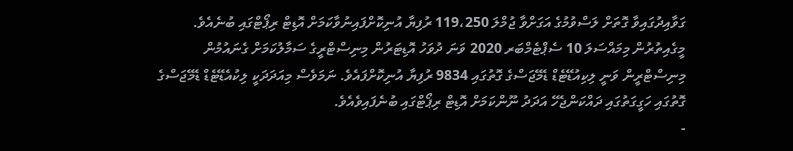ގަވާއިދުގައިވާ ގޮތަށް ލަސްވުމުގެ އަގަށްވާ ޖުމްލަ 119،250 ރުފިޔާ އުނިކޮށްފައިނުވާކަމަށް އޮޑިޓް ރިޕޯޓްގައި ބުނެއެވެ. މީގެއިތުރުން މިމައްސަލަ 10 ސެޕްޓެމްބަރ 2020 ވަނަ ދުވަހު އޮޑިޓަރުން މިނިސްޓްރީގެ ސަމާލުކަމަށް ގެނައުމުން މިނިސްޓްރީން ވަނީ ލިކިއުޑޭޓެޑް ޑެމޭޖަސްގެ ގޮތުގައި 9834 ރުފިޔާ އުނިކޮށްފައެވެ. ނަމަވެސް މިއަދަދަކީ ލިކުއެޑޭޓެޑް ޑެމޭޖަސްގެ ގޮތުގައި ހަގީގަތުގައި ދައްކަންޖެހޭ އަދަދު ނޫންކަމަށް އޮޑިޓް ރިޕޯޓްގައި ބުނެފައިވެއެވެ.
-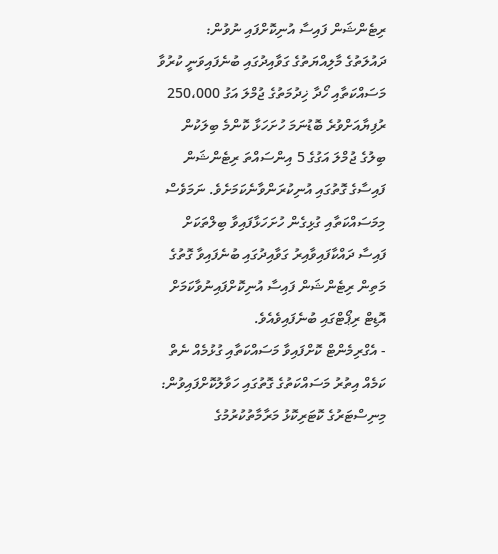ރިޓެންޝަން ފައިސާ އުނިކޮށްފައި ނުވުން:
ދައުލަތުގެ މާލިއްޔަތުގެ ގަވާއިދުގައި ބުނެފައިވަނީ ކުރުވާ މަސައްކަތާއި ހޯދާ ޚިދުމަތުގެ ޖުމްލަ އަގު 250،000 ރުފިޔާއަށްވުރެ ބޮޑުނަމަ ހުށަހަޅާ ކޮންމެ ބިލަކުން ބިލުގެ ޖުމްލަ އަގުގެ 5 އިންސައްތަ ރިޓެންޝަން ފައިސާގެ ގޮތުގައި އުނިކުރަންވާނެކަމަށެވެ. ނަމަވެސް މިމަސައްކަތާއި ގުޅިގެން ހުށަހަޅާފައިވާ ބިލްތަކަށް ފައިސާ ދައްކާފައިވާއިރު ގަވާއިދުގައި ބުނެފައިވާ ގޮތުގެ މަތިން ރިޓެންޝަން ފައިސާ އުނިކޮށްފައިނުވާކަމަށް އޮޑިޓް ރިޕޯޓްގައި ބުނެފައިވެއެވެ.
- އެގްރިމެންޓް ކޮށްފައިވާ މަސައްކަތާއި ގުޅުމެއް ނެތް ކަމެއް އިތުރު މަސައްކަތުގެ ގޮތުގައި ހަވާލުކޮށްފައިވުން:
މިނިސްޓަރުގެ ކޮޓަރިކޮޅު މަރާމާތުކުރުމުގެ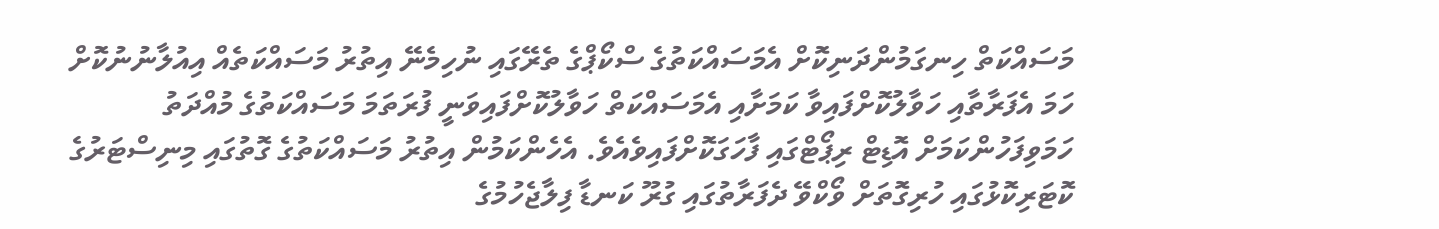މަސައްކަތް ހިނގަމުންދަނިކޮށް އެމަސައްކަތުގެ ސްކޯޕްގެ ތެރޭގައި ނުހިމެނޭ އިތުރު މަސައްކަތެއް އިއުލާނުނުކޮށް ހަމަ އެފަރާތާއި ހަވާލުކޮށްފައިވާ ކަމަށާއި އެމަސައްކަތް ހަވާލުކޮށްފައިވަނީ ފުރަތަމަ މަސައްކަތުގެ މުއްދަތު ހަމަވިފަހުންކަމަށް އޮޑިޓް ރިޕޯޓްގައި ފާހަގަކޮށްފައިވެއެވެ. އެހެންކަމުން އިތުރު މަސައްކަތުގެ ގޮތުގައި މިނިސްޓަރުގެ ކޮޓަރިކޮޅުގައި ހުރިގޮތަށް ވޯކްވޭ ދެފަރާތުގައި ގުރޫ ކަނޑާ ފިލާޖެހުމުގެ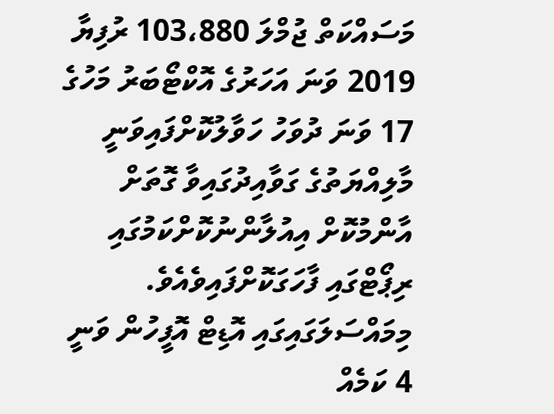މަސައްކަތް ޖުމްލަ 103،880 ރުފިޔާ 2019 ވަނަ އަހަރުގެ އޮކްޓޯބަރު މަހުގެ 17 ވަނަ ދުވަހު ހަވާލުކޮށްފައިވަނީ މާލިއްޔަތުގެ ގަވާއިދުގައިވާ ގޮތަށް އާންމުކޮށް އިއުލާންނުކޮށްކަމުގައި ރިޕޯޓްގައި ފާހަގަކޮށްފައިވެއެވެ.
މިމައްސަލަގައިގައި އޮޑިޓް އޮފީހުން ވަނީ 4 ކަމެއް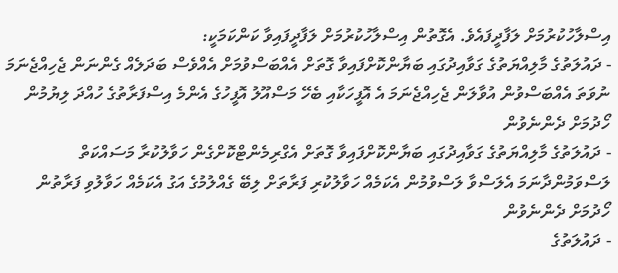އިސްލާހުކުރުމަށް ލަފާދީފައެވެ. އެގޮތުން އިސްލާހުކުރުމަށް ލަފާދީފައިވާ ކަންކަމަކީ:
- ދައުލަތުގެ މާލިއްޔަތުގެ ގަވާއިދުގައި ބަޔާންކޮށްފައިވާ ގޮތަށް އެއްބަސްވުމަށް އެއްވެސް ބަދަލެއް ގެންނަން ޖެހިއްޖެނަމަ ނުވަތަ އެއްބަސްވުން އުވާލަން ޖެހިއްޖެނަމަ އެ އޮފީހަކާއި ބެހޭ މަސްއޫލު އޮފީހުގެ އެންމެ އިސްފަރާތުގެ ހުއްދަ ލިޔުމުން ހޯދުމަށް ދެންނެވުން
- ދައުލަތުގެ މާލިއްޔަތުގެ ގަވާއިދުގައި ބަޔާންކޮށްފައިވާ ގޮތަށް އެގްރިމެންޓްކޮށްގެން ހަވާލުކުރާ މަސައްކަތް ލަސްވަމުންދާނަމަ އެލަސްވާ ލަސްވުމުން އެކަމެއް ހަވާލުކުރި ފަރާތަށް ލިބޭ ގެއްލުމުގެ އަގު އެކަމެއް ހަވާލުވި ފަރާތުން ހޯދުމަށް ދެންނެވުން
- ދައުލަތުގެ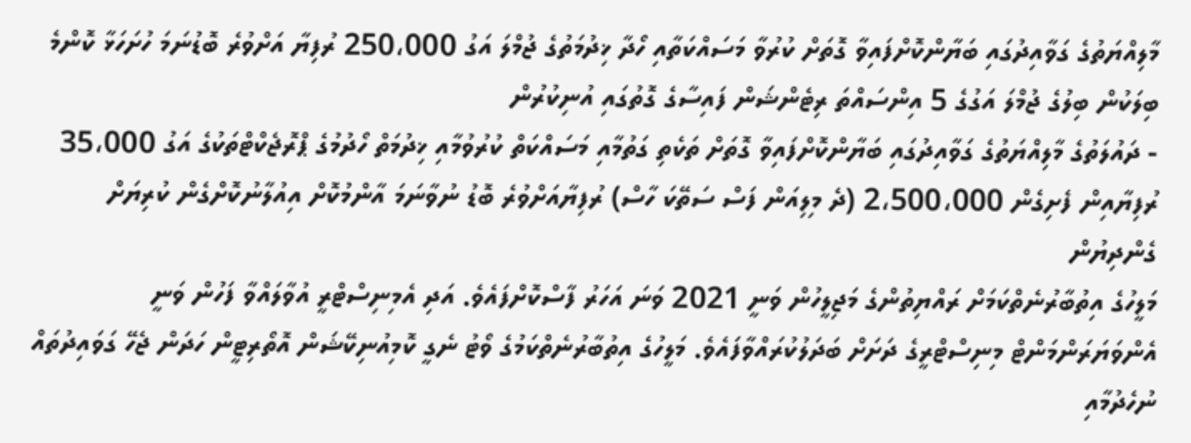މާލިއްޔަތުގެ ގަވާއިދުގައި ބަޔާންކޮށްފައިވާ ގޮތަށް ކުރުވާ މަސައްކަތާއި ހޯދާ ޚިދުމަތުގެ ޖުމްލަ އަގު 250،000 ރުފިޔާ އަށްވުރެ ބޮޑުނަމަ ހުށަހަޅާ ކޮންމެ ބިލަކުން ބިލުގެ ޖުމްލަ އަގުގެ 5 އިންސައްތަ ރިޓެންޝަން ފައިސާގެ ގޮތުގައި އުނިކުރުން
- ދައުލަތުގެ މާލިއްޔަތުގެ ގަވާއިދުގައި ބަޔާންކޮށްފައިވާ ގޮތަށް ތަކެތި ގަތުމާއި މަސައްކަތް ކުރުވުމާއި ޚިދުމަތް ހޯދުމުގެ ޕްރޮޖެކްޓްތަކުގެ އަގު 35،000 ރުފިޔާއިން ފެށިގެން 2،500،000 (ދެ މިލިއަން ފަސް ސަތޭކަ ހާސް) ރުފިޔާއަށްވުރެ ބޮޑު ނުވާނަމަ އާންމުކޮށް އިއުލާނުކޮށްގެން ކުރިޔަށް ގެންދިޔުން
މަލީހުގެ އިތުބާރުނެތްކަމަށް ރައްޔިތުންގެ މަޖިލީހުން ވަނީ 2021 ވަނަ އަހަރު ފާސްކޮށްފައެވެ. އަދި އެމިނިސްޓްރީ އުވާލައްވާ ފަހުން ވަނީ އެންވަޔަރަންމަންޓް މިނިސްޓްރީގެ ދަށަށް ބަދަލުކުރައްވާފައެވެ. މަލީހުގެ އިތުބާރުނެތްކަމުގެ ވޯޓު ނެގީ ކޮމިއުނިކޭޝަން އޮތޯރިޓީން ހަދަން ޖެހޭ ގަވައިދުތައް ނުހެދުމާއި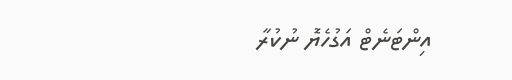އިންޓަނެޓް އަގުހެޔޮ ނުކުރާ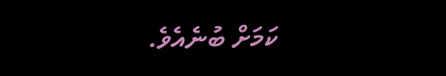ކަމަށް ބުނެއެވެ.